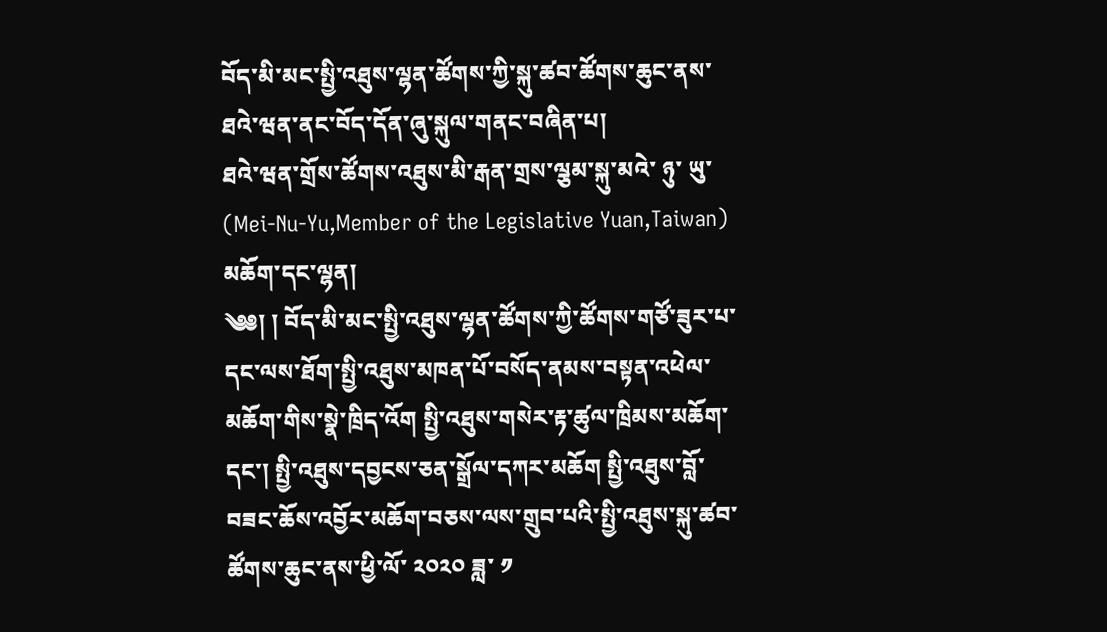བོད་མི་མང་སྤྱི་འཐུས་ལྷན་ཚོགས་ཀྱི་སྐུ་ཚབ་ཚོགས་ཆུང་ནས་ཐའེ་ཝན་ནང་བོད་དོན་ཞུ་སྐུལ་གནང་བཞིན་པ།
ཐའེ་ཝན་གྲོས་ཚོགས་འཐུས་མི་རྒན་གྲས་ལྕམ་སྐུ་མའེ་ ཉུ་ ཡུ་ (Mei-Nu-Yu,Member of the Legislative Yuan,Taiwan) མཆོག་དང་ལྷན།
༄༅། ། བོད་མི་མང་སྤྱི་འཐུས་ལྷན་ཚོགས་ཀྱི་ཚོགས་གཙོ་ཟུར་པ་དང་ལས་ཐོག་སྤྱི་འཐུས་མཁན་པོ་བསོད་ནམས་བསྟན་འཕེལ་མཆོག་གིས་སྣེ་ཁྲིད་འོག སྤྱི་འཐུས་གསེར་རྟ་ཚུལ་ཁྲིམས་མཆོག་དང་། སྤྱི་འཐུས་དབྱངས་ཅན་སྒྲོལ་དཀར་མཆོག སྤྱི་འཐུས་བློ་བཟང་ཆོས་འབྱོར་མཆོག་བཅས་ལས་གྲུབ་པའི་སྤྱི་འཐུས་སྐུ་ཚབ་ཚོགས་ཆུང་ནས་ཕྱི་ལོ་ ༢༠༢༠ ཟླ་ ༡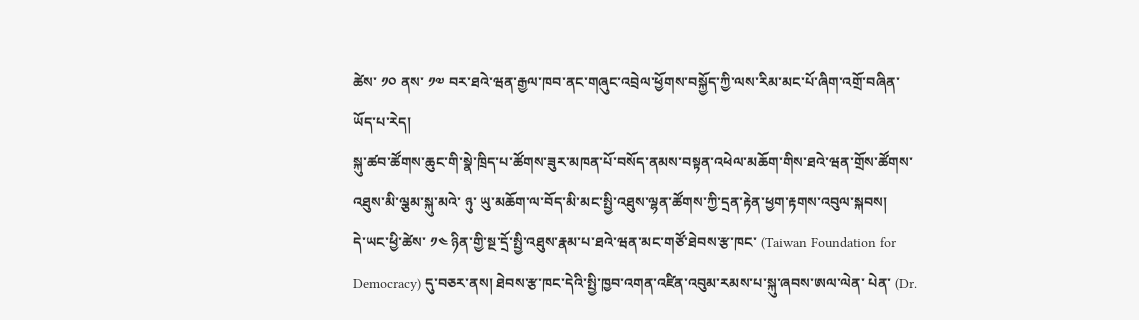ཚེས་ ༡༠ ནས་ ༡༧ བར་ཐའེ་ཝན་རྒྱལ་ཁབ་ནང་གཞུང་འབྲེལ་ཕྱོགས་བསྐྱོད་ཀྱི་ལས་རིམ་མང་པོ་ཞིག་འགྲོ་བཞིན་ཡོད་པ་རེད།
སྐུ་ཚབ་ཚོགས་ཆུང་གི་སྣེ་ཁྲིད་པ་ཚོགས་ཟུར་མཁན་པོ་བསོད་ནམས་བསྟན་འཕེལ་མཆོག་གིས་ཐའེ་ཝན་གྲོས་ཚོགས་འཐུས་མི་ལྕམ་སྐུ་མའེ་ ཉུ་ ཡུ་མཆོག་ལ་བོད་མི་མང་སྤྱི་འཐུས་ལྷན་ཚོགས་ཀྱི་དྲན་རྟེན་ཕྱག་རྟགས་འབུལ་སྐབས།
དེ་ཡང་ཕྱི་ཚེས་ ༡༤ ཉིན་གྱི་སྔ་དྲོ་སྤྱི་འཐུས་རྣམ་པ་ཐའེ་ཝན་མང་གཙོ་ཐེབས་རྩ་ཁང་ (Taiwan Foundation for Democracy) དུ་བཅར་ནས། ཐེབས་རྩ་ཁང་དེའི་སྤྱི་ཁྱབ་འགན་འཛིན་འབུམ་རམས་པ་སྐུ་ཞབས་ཨལ་ལེན་ པེན་ (Dr.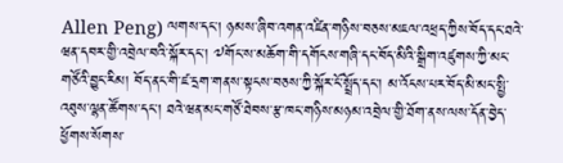Allen Peng) ལགས་དང་། ཉམས་ཞིབ་འགན་འཛིན་གཉིས་བཅས་མཇལ་འཕྲད་ཀྱིས་བོད་དང་ཐའེ་ཝན་དབར་གྱི་འབྲེལ་བའི་སྐོར་དང་། ༧གོང་ས་མཆོག་གི་དགོངས་གཞི་དང་བོད་མིའི་སྒྲིག་འཛུགས་ཀྱི་མང་གཙོའི་བྱུང་རིམ། བོད་ནང་གི་ཛ་དྲག་གནས་སྟངས་བཅས་ཀྱི་སྐོར་ངོ་སྤྲོད་དང་། མ་འོངས་པར་བོད་མི་མང་སྤྱི་འཐུས་ལྷན་ཚོགས་དང་། ཐའེ་ཝན་མང་གཙོ་ཐེབས་རྩ་ཁང་གཉིས་མཉམ་འབྲེལ་གྱི་ཐོག་ནས་ལས་དོན་བྱེད་ཕྱོགས་སོགས་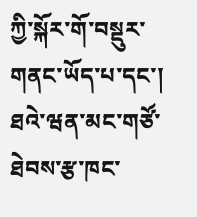ཀྱི་སྐོར་གོ་བསྡུར་གནང་ཡོད་པ་དང་།
ཐའེ་ཝན་མང་གཙོ་ཐེབས་རྩ་ཁང་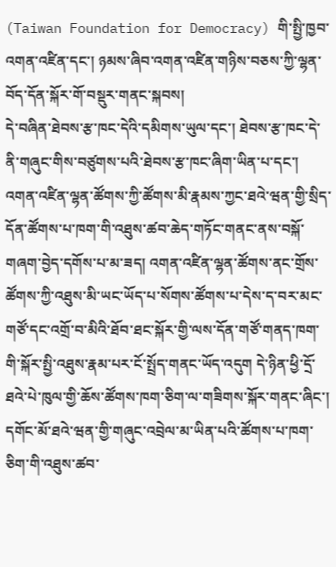(Taiwan Foundation for Democracy) གི་སྤྱི་ཁྱབ་འགན་འཛིན་དང་། ཉམས་ཞིབ་འགན་འཛིན་གཉིས་བཅས་ཀྱི་ལྷན་བོད་དོན་སྐོར་གོ་བསྡུར་གནང་སྐབས།
དེ་བཞིན་ཐེབས་རྩ་ཁང་དེའི་དམིགས་ཡུལ་དང་། ཐེབས་རྩ་ཁང་དེ་ནི་གཞུང་གིས་བཙུགས་པའི་ཐེབས་རྩ་ཁང་ཞིག་ཡིན་པ་དང་། འགན་འཛིན་ལྷན་ཚོགས་ཀྱི་ཚོགས་མི་རྣམས་ཀྱང་ཐའེ་ཝན་གྱི་སྲིད་དོན་ཚོགས་པ་ཁག་གི་འཐུས་ཚབ་ཆེད་གཏོང་གནང་ནས་བསྐོ་གཞག་བྱེད་དགོས་པ་མ་ཟད། འགན་འཛིན་ལྷན་ཚོགས་ནང་གྲོས་ཚོགས་ཀྱི་འཐུས་མི་ཡང་ཡོད་པ་སོགས་ཚོགས་པ་དེས་ད་བར་མང་གཙོ་དང་འགྲོ་བ་མིའི་ཐོབ་ཐང་སྐོར་གྱི་ལས་དོན་གཙོ་གནད་ཁག་གི་སྐོར་སྤྱི་འཐུས་རྣམ་པར་ངོ་སྤྲོད་གནང་ཡོད་འདུག དེ་ཉིན་ཕྱི་དྲོ་ཐའེ་པེ་ཁུལ་གྱི་ཆོས་ཚོགས་ཁག་ཅིག་ལ་གཟིགས་སྐོར་གནང་ཞིང་། དགོང་མོ་ཐའེ་ཝན་གྱི་གཞུང་འབྲེལ་མ་ཡིན་པའི་ཚོགས་པ་ཁག་ཅིག་གི་འཐུས་ཚབ་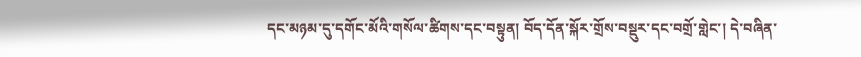དང་མཉམ་དུ་དགོང་མོའི་གསོལ་ཚིགས་དང་བསྟུན། བོད་དོན་སྐོར་གྲོས་བསྡུར་དང་བགྲོ་གླེང་། དེ་བཞིན་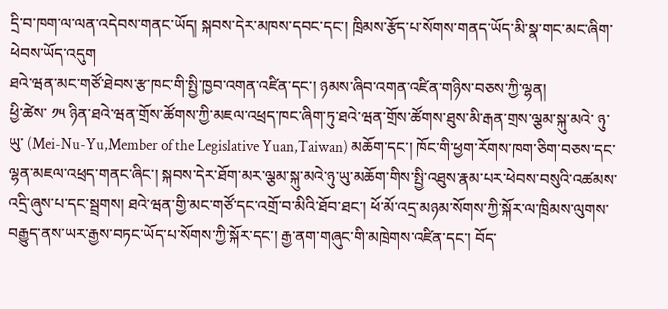དྲི་བ་ཁག་ལ་ལན་འདེབས་གནང་ཡོད། སྐབས་དེར་མཁས་དབང་དང་། ཁྲིམས་རྩོད་པ་སོགས་གནད་ཡོད་མི་སྣ་གང་མང་ཞིག་ཕེབས་ཡོད་འདུག
ཐའེ་ཝན་མང་གཙོ་ཐེབས་རྩ་ཁང་གི་སྤྱི་ཁྱབ་འགན་འཛིན་དང་། ཉམས་ཞིབ་འགན་འཛིན་གཉིས་བཅས་ཀྱི་ལྷན།
ཕྱི་ཚེས་ ༡༥ ཉིན་ཐའེ་ཝན་གྲོས་ཚོགས་ཀྱི་མཇལ་འཕྲད་ཁང་ཞིག་ཏུ་ཐའེ་ཝན་གྲོས་ཚོགས་ཐུས་མི་རྒན་གྲས་ལྕམ་སྐུ་མའེ་ ཉུ་ ཡུ་ (Mei-Nu-Yu,Member of the Legislative Yuan,Taiwan) མཆོག་དང་། ཁོང་གི་ཕྱག་རོགས་ཁག་ཅིག་བཅས་དང་ལྷན་མཇལ་འཕྲད་གནང་ཞིང་། སྐབས་དེར་ཐོག་མར་ལྕམ་སྐུ་མའེ་ཉུ་ཡུ་མཆོག་གིས་སྤྱི་འཐུས་རྣམ་པར་ཕེབས་བསུའི་འཚམས་འདྲི་ཞུས་པ་དང་སྦྲགས། ཐའེ་ཝན་གྱི་མང་གཙོ་དང་འགྲོ་བ་མིའི་ཐོབ་ཐང་། ཕོ་མོ་འདྲ་མཉམ་སོགས་ཀྱི་སྐོར་ལ་ཁྲིམས་ལུགས་བརྒྱུད་ནས་ཡར་རྒྱས་བཏང་ཡོད་པ་སོགས་ཀྱི་སྐོར་དང་། རྒྱ་ནག་གཞུང་གི་མཁྲེགས་འཛིན་དང་། བོད་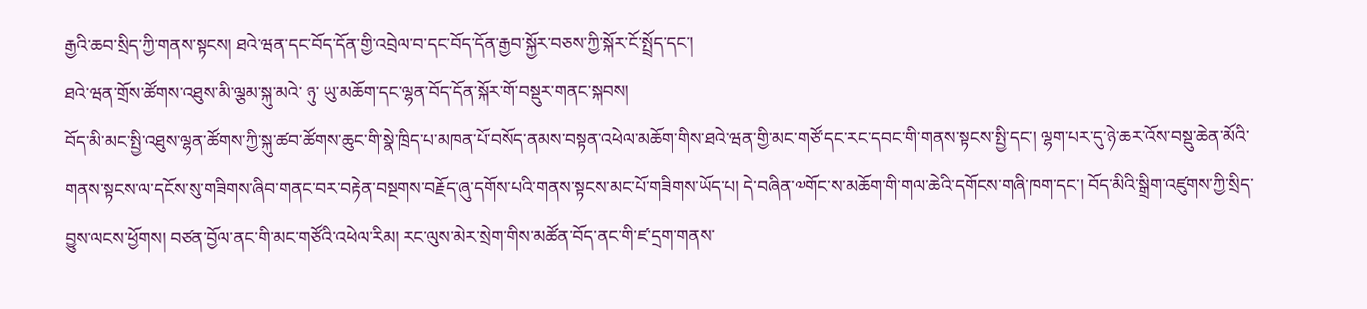རྒྱའི་ཆབ་སྲིད་ཀྱི་གནས་སྟངས། ཐའེ་ཝན་དང་བོད་དོན་གྱི་འབྲེལ་བ་དང་བོད་དོན་རྒྱབ་སྐྱོར་བཅས་ཀྱི་སྐོར་ངོ་སྤྲོད་དང་།
ཐའེ་ཝན་གྲོས་ཚོགས་འཐུས་མི་ལྕམ་སྐུ་མའེ་ ཉུ་ ཡུ་མཆོག་དང་ལྷན་བོད་དོན་སྐོར་གོ་བསྡུར་གནང་སྐབས།
བོད་མི་མང་སྤྱི་འཐུས་ལྷན་ཚོགས་ཀྱི་སྐུ་ཚབ་ཚོགས་ཆུང་གི་སྣེ་ཁྲིད་པ་མཁན་པོ་བསོད་ནམས་བསྟན་འཕེལ་མཆོག་གིས་ཐའེ་ཝན་གྱི་མང་གཙོ་དང་རང་དབང་གི་གནས་སྟངས་སྤྱི་དང་། ལྷག་པར་དུ་ཉེ་ཆར་འོས་བསྡུ་ཆེན་མོའི་གནས་སྟངས་ལ་དངོས་སུ་གཟིགས་ཞིབ་གནང་བར་བརྟེན་བསྔགས་བརྗོད་ཞུ་དགོས་པའི་གནས་སྟངས་མང་པོ་གཟིགས་ཡོད་པ། དེ་བཞིན་༧གོང་ས་མཆོག་གི་གལ་ཆེའི་དགོངས་གཞི་ཁག་དང་། བོད་མིའི་སྒྲིག་འཛུགས་ཀྱི་སྲིད་བྱུས་ལངས་ཕྱོགས། བཙན་བྱོལ་ནང་གི་མང་གཙོའི་འཕེལ་རིམ། རང་ལུས་མེར་སྲེག་གིས་མཚོན་བོད་ནང་གི་ཛ་དྲག་གནས་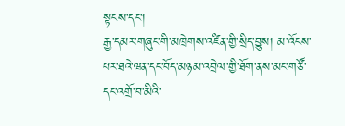སྟངས་དང་།
རྒྱ་དམར་གཞུང་གི་མཁྲེགས་འཛིན་གྱི་སྲིད་བྱུས། མ་འོངས་པར་ཐའེ་ཝན་དང་བོད་མཉམ་འབྲེལ་གྱི་ཐོག་ནས་མང་གཙོ་དང་འགྲོ་བ་མིའི་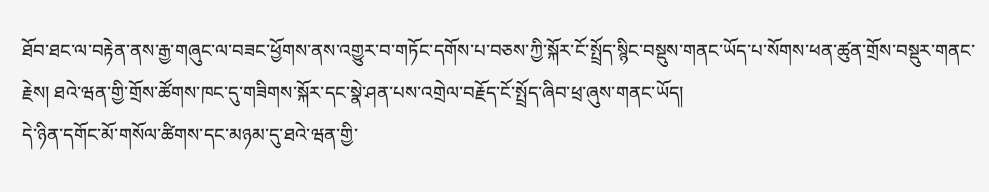ཐོབ་ཐང་ལ་བརྟེན་ནས་རྒྱ་གཞུང་ལ་བཟང་ཕྱོགས་ནས་འགྱུར་བ་གཏོང་དགོས་པ་བཅས་ཀྱི་སྐོར་ངོ་སྤྲོད་སྙིང་བསྡུས་གནང་ཡོད་པ་སོགས་ཕན་ཚུན་གྲོས་བསྡུར་གནང་རྗེས། ཐའེ་ཝན་གྱི་གྲོས་ཚོགས་ཁང་དུ་གཟིགས་སྐོར་དང་སྣེ་ཤན་པས་འགྲེལ་བརྗོད་ངོ་སྤྲོད་ཞིབ་ཕྲ་ཞུས་གནང་ཡོད།
དེ་ཉིན་དགོང་མོ་གསོལ་ཚིགས་དང་མཉམ་དུ་ཐའེ་ཝན་གྱི་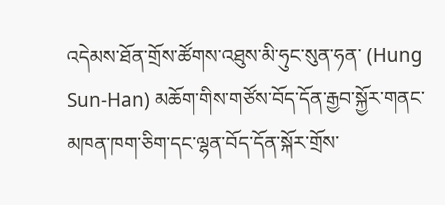འདེམས་ཐོན་གྲོས་ཚོགས་འཐུས་མི་ཧུང་སུན་ཧན་ (Hung Sun-Han) མཆོག་གིས་གཙོས་བོད་དོན་རྒྱབ་སྐྱོར་གནང་མཁན་ཁག་ཅིག་དང་ལྷན་བོད་དོན་སྐོར་གྲོས་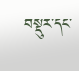བསྡུར་དང་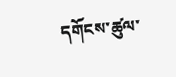དགོངས་ཚུལ་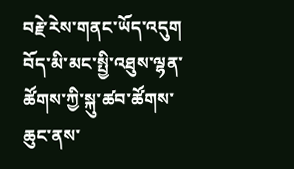བརྗེ་རེས་གནང་ཡོད་འདུག
བོད་མི་མང་སྤྱི་འཐུས་ལྷན་ཚོགས་ཀྱི་སྐུ་ཚབ་ཚོགས་ཆུང་ནས་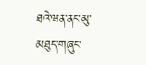ཐའེ་ཝན་ནང་མུ་མཐུད་གཞུང་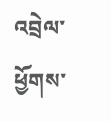འབྲེལ་ཕྱོགས་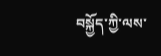བསྐྱོད་ཀྱི་ལས་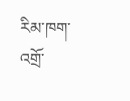རིམ་ཁག་འགྲོ་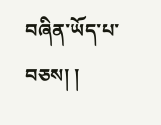བཞིན་ཡོད་པ་བཅས། །